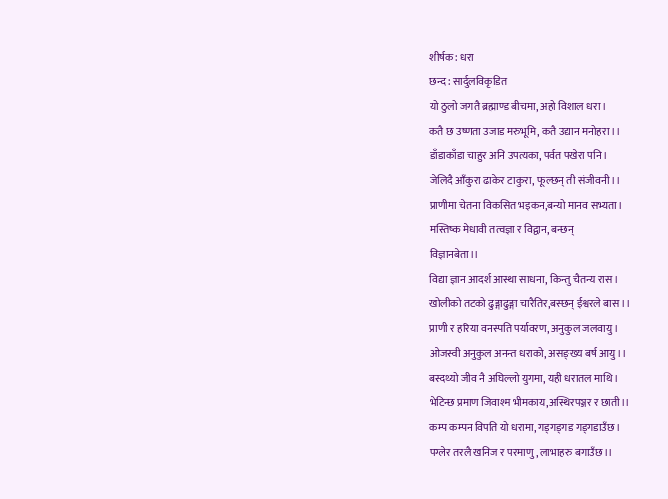शीर्षक: धरा
छन्द: सार्दुलविकृडित
यो ठुलो जगतै ब्रह्माण्ड बीचमा, अहो विशाल धरा।
कतै छ उष्णता उजाड मरुभूमि, कतै उद्यान मनोहरा।।
डाँडाकाँडा चाहुर अनि उपत्यका, पर्वत पखेरा पनि।
जेलिदै आँकुरा ढाकेर टाकुरा, फूल्छन् ती संजीवनी।।
प्राणीमा चेतना विकसित भइकन,बन्यो मानव सभ्यता।
मस्तिष्क मेधावी तत्वज्ञा र विद्वान, बन्छन्
विज्ञानबेता।।
विद्या ज्ञान आदर्श आस्था साधना, किन्तु चैतन्य रास।
खोलीको तटको ढुङ्गाढुङ्गा चारैतिर,बस्छन् ईश्वरले बास।।
प्राणी र हरिया वनस्पति पर्यावरण, अनुकुल जलवायु।
ओजस्वी अनुकुल अनन्त धराको, असङ्ख्य बर्ष आयु।।
बस्दथ्यो जीव नै अघिल्लो युगमा, यही धरातल माथि।
भेटिन्छ प्रमाण जिवाश्म भीमकाय,अस्थिरपञ्जर र छाती।।
कम्प कम्पन विपति यो धरामा, गड्गड्गड गड्गडाउँछ।
पग्लेर तरलै खनिज र परमाणु, लाभाहरु बगाउँछ।।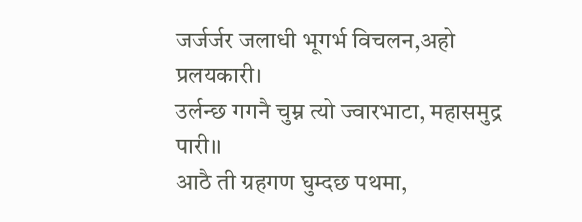जर्जर्जर जलाधी भूगर्भ विचलन,अहो प्रलयकारी।
उर्लन्छ गगनै चुम्न त्यो ज्वारभाटा, महासमुद्र पारी।।
आठै ती ग्रहगण घुम्दछ पथमा,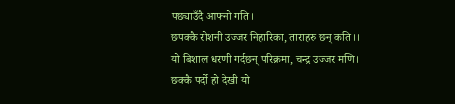पछ्याउँदै आफ्नो गति।
छपक्कै रोशनी उज्जर निहारिका, ताराहरु छन् कति।।
यो बिशाल धरणी गर्दछन् परिक्रमा, चन्द्र उज्जर मणि।
छक्कै पर्दो हो देखी यो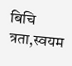बिचि
त्रता,स्वयम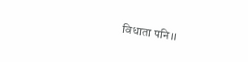विधाता पनि।।